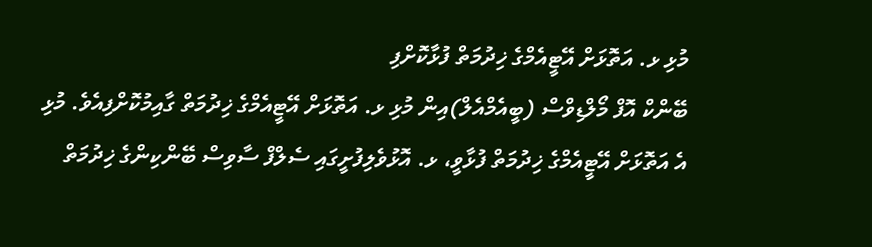މުޅި ޅ. އަތޮޅަށް އޭޓީއެމްގެ ޚިދުމަތް ފުޅާކޮށްފި
ބޭންކް އޮފް މޯލްޑިވްސް (ބީއެމްއެލް)އިން މުޅި ޅ. އަތޮޅަށް އޭޓީއެމްގެ ޚިދުމަތް ގާއިމުކޮށްފިއެވެ. މުޅި އެ އަތޮޅަށް އޭޓީއެމްގެ ޚިދުމަތް ފުޅާވީ، ޅ. އޮޅުވެލިފުށީގައި ސެލްފް ސާވިސް ބޭންކިންގެ ޚިދުމަތް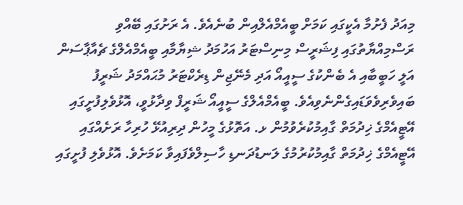މިއަދު ފެށުމާ އެކީގައި ކަމަށް ބީއެމްއެލްއިން ބުނެއެވެ. އެ ރަށުގައި ބޭއްވި ރަސްމިއްޔާތުގައި ފިޝަރީސް މިނިސްޓަރު އަހުމަދު ޝިޔާމާއި ބީއެމްއެލްގެ ޗެއާޕާސަން އަލީ ހަބީބާއި އެ ބެންކުގެ ސީއީއޯ އަދި މެނޭޖިން ޑިރެކްޓަރު މުޙައްމަދު ޝަރީފު ބައިވެރިވެވަޑައިގެންނެވިއެވެ. ބީއެމްއެލްގެ ސީއީއޯ ޝަރީފް ވިދާޅުވީ، އޮޅުވެލިފުށީގައި އޭޓީއެމްގެ ޚިދުމަތް ގާއިމުކުރެވުމުން ޅ. އަތޮޅުގެ މީހުން ދިރިއުޅޭ ހުރިހާ ރަށެއްގައި އޭޓީއެމްގެ ޚިދުމަތް ގާއިމުކުރުމުގެ ލަނޑުދަނޑި ހާސިލްވެފައިވާ ކަމަށެވެ. އޮޅުވެލި ފުށީގައި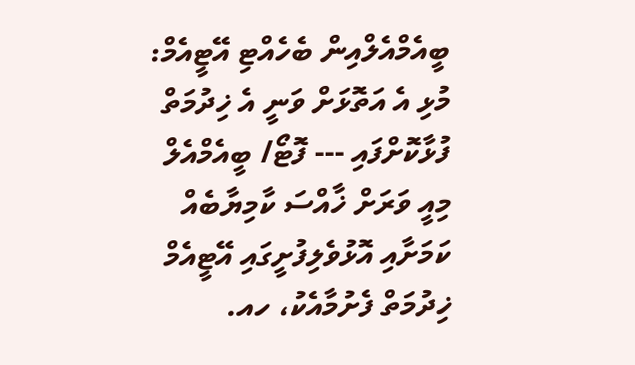ބީއެމްއެލްއިން ބެހެއްޓި އޭޓީއެމް: މުޅި އެ އަތޮޅަށް ވަނީ އެ ޚިދުމަތް ފުޅާކޮށްފައި --- ފޮޓޯ/ ބީއެމްއެލް މިއީ ވަރަށް ޚާއްސަ ކާމިޔާބެއް ކަމަށާއި އޮޅުވެލިފުށީގައި އޭޓީއެމް ޚިދުމަތް ފެށުމާއެކު، ހއ.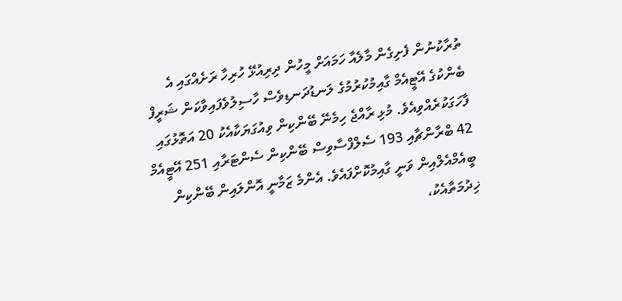ތުރާކުނުން ފެށިގެން މާލެއާ ހަމައަށް މީހުން ދިރިއުޅޭ ހުރިހާ ރަށެއްގައި އެ ބެންކުގެ އޭޓީއެމް ގާއިމުކުރުމުގެ ލަނޑުދަނޑިވެސް ހާސިލުވެފައިވާކަން ޝަރީފް ފާހަގަކުރެއްވިއެވެ. މުޅި ރާއްޖެ ހިމެނޭ ބޭންކިން ވިއުގަޔަކާއެކު 20 އަތޮޅުގައި 42 ބްރާންޗާއި 193 ސެލްފްސާވިސް ބޭންކިން ސެންޓަރާއި 251 އޭޓީއެމް ބީއެމްއެލްއިން ވަނީ ގާއިމުކޮށްފައެވެ. އެންމެ ޒަމާނީ އޮންލައިން ބޭންކިން ޚިދުމަތާއެކު،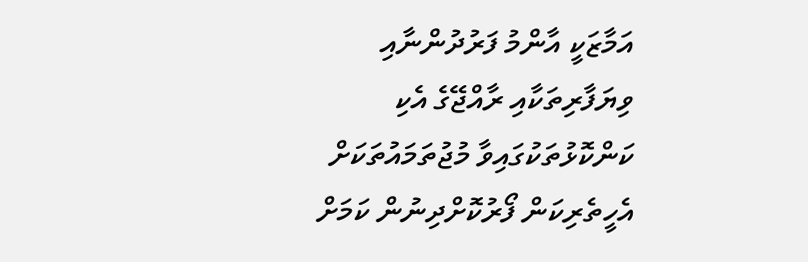އަމާޒަކީ އާންމު ފަރުދުންނާއި ވިޔަފާރިތަކާއި ރާއްޖޭގެ އެކި ކަންކޮޅުތަކުގައިވާ މުޖުތަމައުތަކަށް އެހީތެރިކަން ފޯރުކޮށްދިނުން ކަމަށް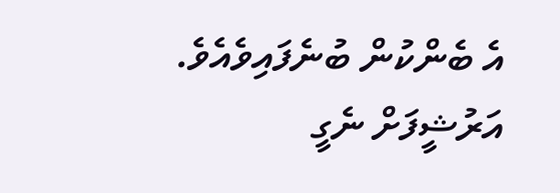އެ ބެންކުން ބުނެފައިވެއެވެ.
އަރުޝީފަށް ނެގީ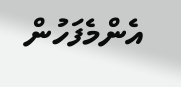އެންމެފަހުން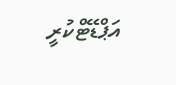އަޕްޑޭޓްކުރީ